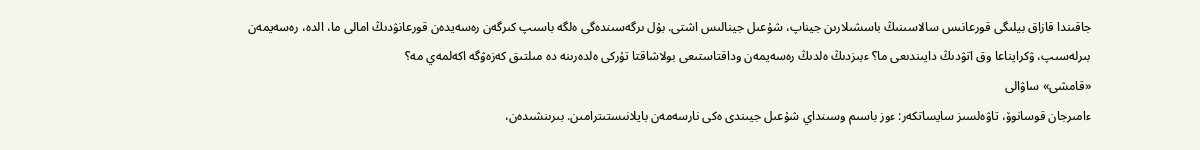جاقىندا قازاق بيلىگى قورعانىس سالاسىنىڭ باسشىلارىن جيناپ، شۇعىل جينالىس اشتى. بۇل ىرگەسىندەگى ەلگە باسىپ كىرگەن رەسەيدەن قورعانۋدىڭ امالى ما، الدە، رەسەيمەن بىرلەسىپ، ۋكرايناعا وق اتۋدىڭ دايىندىعى ما؟ ءبىزدىڭ ەلدىڭ رەسەيمەن وداقتاستىعى بولاشاقتا تۇركى ەلدەرىنە دە مىلتىق كەزەۋگە اكەلمەي مە؟
«قامشى» ساۋالى
ءامىرجان قوسانوۆ، تاۋەلسىز سايساتكەر: ءوز باسىم وسىنداي شۇعىل جيىندى ەكى نارسەمەن بايلانىستىترامىن. بىرىنشىدەن،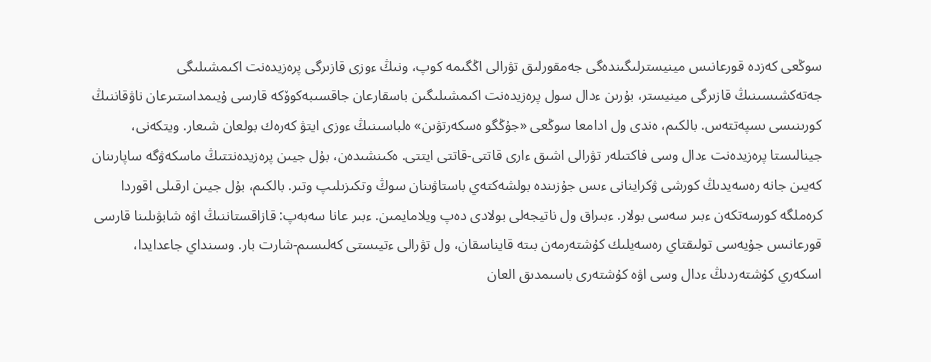سوڭعى كەزدە قورعانىس مينيسترلىگىندەگى جەمقورلىق تۋرالى اڭگىمە كوپ، ونىڭ ءوزى قازىرگى پرەزيدەنت اكىمشىلىگى جەتەكشىسىنىڭ قازىرگى مينيستر، بۇرىن ءدال سول پرەزيدەنت اكىمشىلىگىن باسقارعان جاقسىبەكوۆكە قارسى ۇيىمداستىرعان ناۋقاننىڭ كورىنىسى ىسپەتتەس. بالكىم، ەندى ول ادامعا سوڭعى «جۇڭگو ەسكەرتۋىن» ەلباسىنىڭ ءوزى ايتۋ كەرەك بولعان شىعار. ويتكەنى، جينالىستا پرەزيدەنت ءدال وسى فاكتىلەر تۋرالى اشىق ءارى قاتتى-قاتتى ايتتى. ەكىنشىدەن، بۇل جيىن پرەزيدەنتتىڭ ماسكەۋگە ساپارىنان كەيىن جانە رەسەيدىڭ كورشى ۋكراينانى ءىس جۇزىندە بولشەكتەي باستاۋىنان سوڭ وتكىزىلىپ وتىر. بالكىم، بۇل جيىن ارقىلى اقوردا كرەملگە كورسەتكەن ءبىر سەسى بولار. ءبىراق ول ناتيجەلى بولادى دەپ ويلامايمىن. ءبىر عانا سەبەپ: قازاقستاننىڭ اۋە شابۋىلىنا قارسى قورعانىس جۇيەسى تولىقتاي رەسەيلىك كۇشتەرمەن بىتە قايناسقان، ول تۋرالى ءتيىستى كەلىسىم-شارت بار. وسىنداي جاعدايدا، اسكەري كۇشتەردىڭ ءدال وسى اۋە كۇشتەرى باسىمدىق العان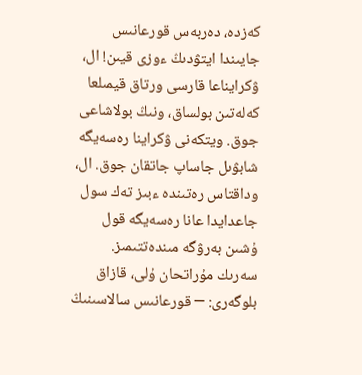كەزدە، دەربەس قورعانىس جايىندا ايتۋدىڭ ءوزى قيىن! ال، ۋكرايناعا قارسى ورتاق قيمىلعا كەلەتىن بولساق، ونىڭ بولاشاعى جوق. ويتكەنى ۋكراينا رەسەيگە شابۋىل جاساپ جاتقان جوق. ال، وداقتاس رەتىندە ءبىز تەك سول جاعدايدا عانا رەسەيگە قول ۇشىن بەرۋگە مىندەتتىمىز.
سەرىك مۇراتحان ۇلى، قازاق بلوگەرى: ─ قورعانىس سالاسىنىڭ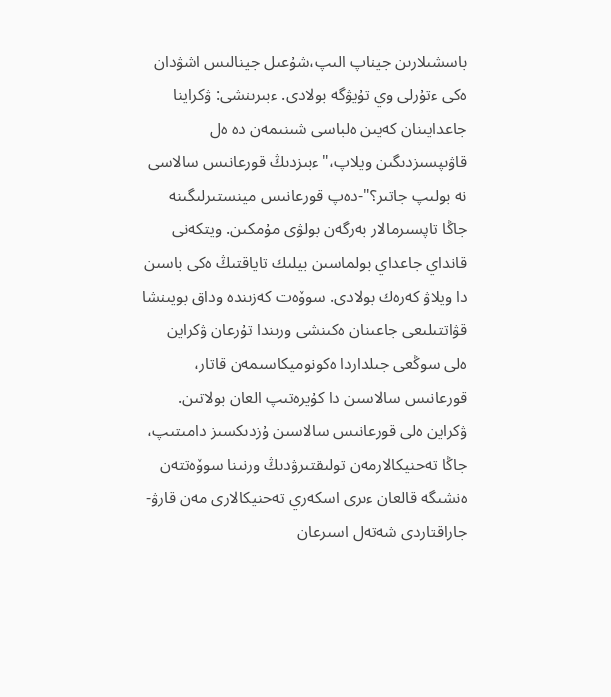باسشىلارىن جيناپ الىپ،شۇعىل جينالىس اشۋدان ەكى ءتۇرلى وي تۇيۋگە بولادى. ءبىرىنشى: ۋكراينا جاعدايىنان كەيىن ەلباسى شىنىمەن دە ەل قاۋىپسىزدىگىن ويلاپ،"ءبىزدىڭ قورعانىس سالاسى نە بولىپ جاتىر؟"-دەپ قورعانىس مينستىرلىگىنە جاڭا تاپسىرمالار بەرگەن بولۋى مۇمكىن. ويتكەنى قانداي جاعداي بولماسىن بيلىك تاياقتىڭ ەكى باسىن دا ويلاۋ كەرەك بولادى. سوۆەت كەزىندە وداق بويىنشا قۋاتتىلىعى جاعىنان ەكىنشى ورىندا تۇرعان ۋكراين ەلى سوڭعى جىلداردا ەكونوميكاسىمەن قاتار، قورعانىس سالاسىن دا كۇيرەتىپ العان بولاتىن. ۋكراين ەلى قورعانىس سالاسىن ۇزدىكسىز دامىتىپ، جاڭا تەحنيكالارمەن تولىقتىرۋدىڭ ورنىنا سوۆەتتەن ەنشىگە قالعان ءىرى اسكەري تەحنيكالارى مەن قارۋ-جاراقتاردى شەتەل اسىرعان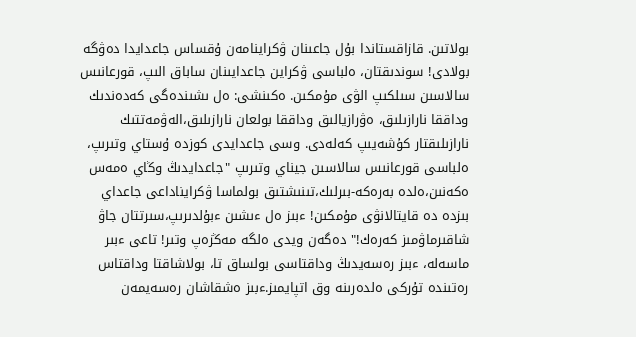بولاتىن. قازاقستاندا بۇل جاعىنان ۋكراينامەن ۇقساس جاعدايدا دەۋگە بولادى! سوندىقتان، ەلباسى ۋكراين جاعدايىنان ساباق الىپ، قورعانىس سالاسىن سىلكىپ الۋى مۇمكىن. ەكىنشى: ەل ىشىندەگى كەدەندىك وداققا نارازىلىق، ەۋرازيالىق وداققا بولعان نارازىلىق،الەۋمەتتىك نارازىلىقتار كۇشەيىپ كەلەدى. وسى جاعدايدى كوزدە ۇستاي وتىرىپ، ەلباسى قورعانىس سالاسىن جيناي وتىرىپ "جاعدايدىڭ وڭاي ەمەس ەكەنىن،ەلدە بەرەكە-بىرلىك،تىنىشتىق بولماسا ۋكرايناداعى جاعداي بىزدە دە قايتالانۋى مۇمكىن! ءبىز ەل ءىشىن ءبۇلدىرىپ،سىرتتان جاۋ شاقىرماۋمىز كەرەك!" دەگەن ويدى ەلگە مەڭزەپ وتىر! تاعى ءبىر ماسەلە، ءبىز رەسەيدىڭ وداقتاسى بولساق تا، بولاشاقتا وداقتاس رەتىندە تۇركى ەلدەرىنە وق اتپايمىز.ءبىز ەشقاشان رەسەيمەن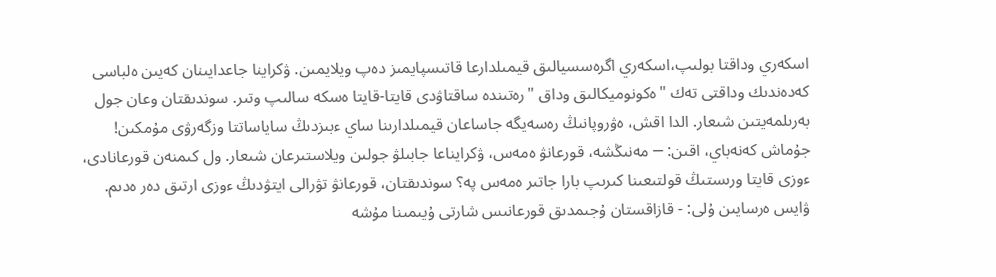اسكەري وداقتا بولىپ،اسكەري اگرەسسيالىق قيمىلدارعا قاتىسپايمىز دەپ ويلايمىن. ۋكراينا جاعدايىنان كەيىن ەلباسى كەدەندىك وداقتى تەك "ەكونوميكالىق وداق "رەتىندە ساقتاۋدى قايتا-قايتا ەسكە سالىپ وتىر. سوندىقتان وعان جول بەرىلمەيتىن شىعار. الدا اقش، ەۋروپانىڭ رەسەيگە جاساعان قيمىلدارىنا ساي ءبىزدىڭ ساياساتتا وزگەرۋى مۇمكىن!
جۇماش كەنەباي، اقىن: ─ مەنىڭشە، قورعانۋ ەمەس، ۋكرايناعا جابىلۋ جولىن ويلاستىرعان شىعار. ول كىمنەن قورعانادى، ءوزى قايتا ورىستىڭ قولتىعىنا كىرىپ بارا جاتىر ەمەس پە؟ سوندىقتان، قورعانۋ تۋرالى ايتۋدىڭ ءوزى ارتىق دەر ەدىم.
ۋايس ەرسايىن ۇلى: - قازاقستان ۇجىمدىق قورعانىس شارتى ۇيىمىنا مۇشە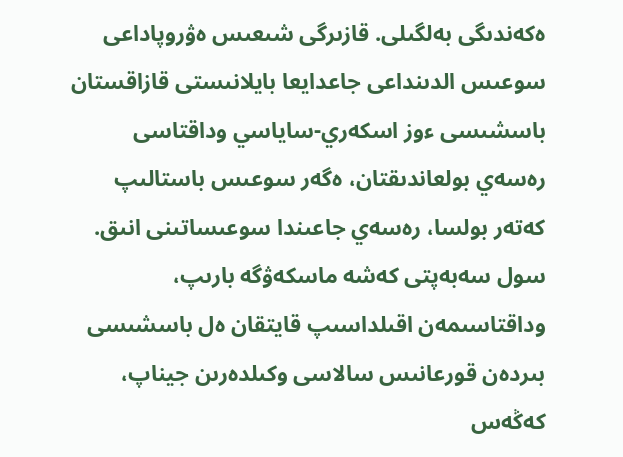ەكەندىگى بەلگىلى. قازىرگى شىعىس ەۋروپاداعى سوعىس الدىنداعى جاعدايعا بايلانىستى قازاقستان باسشىسى ءوز اسكەري-ساياسي وداقتاسى رەسەي بولعاندىقتان، ەگەر سوعىس باستالىپ كەتەر بولسا، رەسەي جاعىندا سوعىساتىنى انىق. سول سەبەپتى كەشە ماسكەۋگە بارىپ، وداقتاسىمەن اقىلداسىپ قايتقان ەل باسشىسى بىردەن قورعانىس سالاسى وكىلدەرىن جيناپ، كەڭەس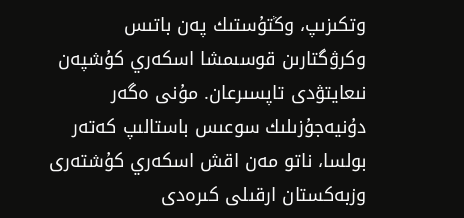وتكىزىپ، وڭتۇستىك پەن باتىس وكرۋگتارىن قوسىمشا اسكەري كۇشپەن نىعايتۋدى تاپسىرعان. مۇنى ەگەر دۇنيەجۇزىلىك سوعىس باستالىپ كەتەر بولسا، ناتو مەن اقش اسكەري كۇشتەرى وزبەكستان ارقىلى كىرەدى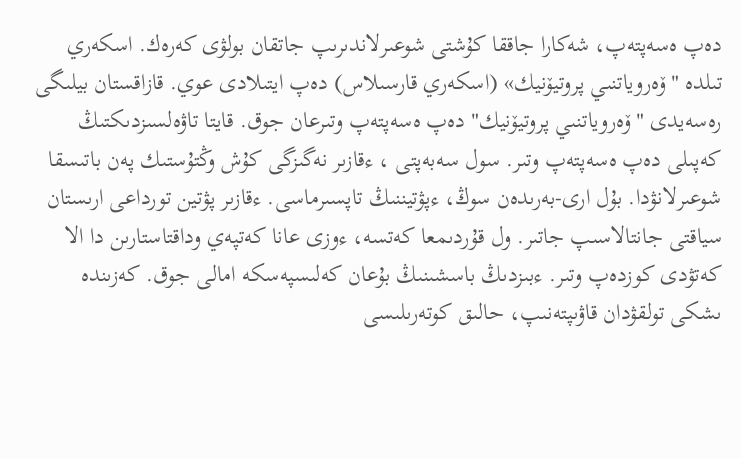دەپ ەسەپتەپ، شەكارا جاققا كۇشتى شوعىرلاندىرىپ جاتقان بولۋى كەرەك. اسكەري تىلدە "ۆەروياتنىي پروتيۆنيك» (اسكەري قارسىلاس) دەپ ايتىلادى عوي. قازاقستان بيلىگى رەسەيدى "ۆەروياتنىي پروتيۆنيك" دەپ ەسەپتەپ وتىرعان جوق. قايتا تاۋەلسىزدىكتىڭ كەپىلى دەپ ەسەپتەپ وتىر. سول سەبەپتى ، ءقازىر نەگىزگى كۇش وڭتۇستىك پەن باتىسقا شوعىرلانۋدا. بۇل ارى-بەرىدەن سوڭ، ءپۋتيننىڭ تاپسىرماسى. ءقازىر پۋتين تورداعى ارىستان سياقتى جانتالاسىپ جاتىر. ول قۇردىمعا كەتسە، ءوزى عانا كەتپەي وداقتاستارىن دا الا كەتۋدى كوزدەپ وتىر. ءبىزدىڭ باسشىنىڭ بۇعان كەلىسپەسكە امالى جوق. كەزىندە ىشكى تولقۋدان قاۋىپتەنىپ، حالىق كوتەرىلىسى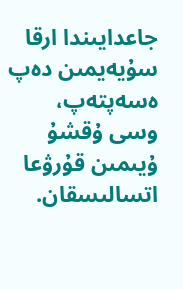جاعدايىندا ارقا سۇيەيمىن دەپ ەسەپتەپ، وسى ۇقشۇ ۇيىمىن قۇرۋعا اتسالىسقان.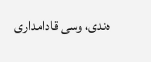ەندى، وسى قادامدارى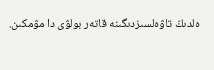ەلدىڭ تاۋەلسىزدىگىنە قاتەر بولۋى دا مۋمكىن.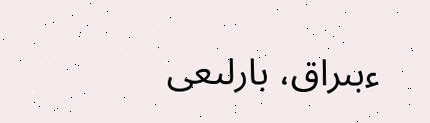ءبىراق، بارلىعى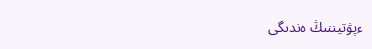ءپۋتيننىڭ ەندىگى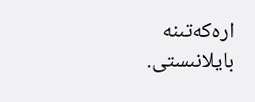ارەكەتىنە بايلانىستى.